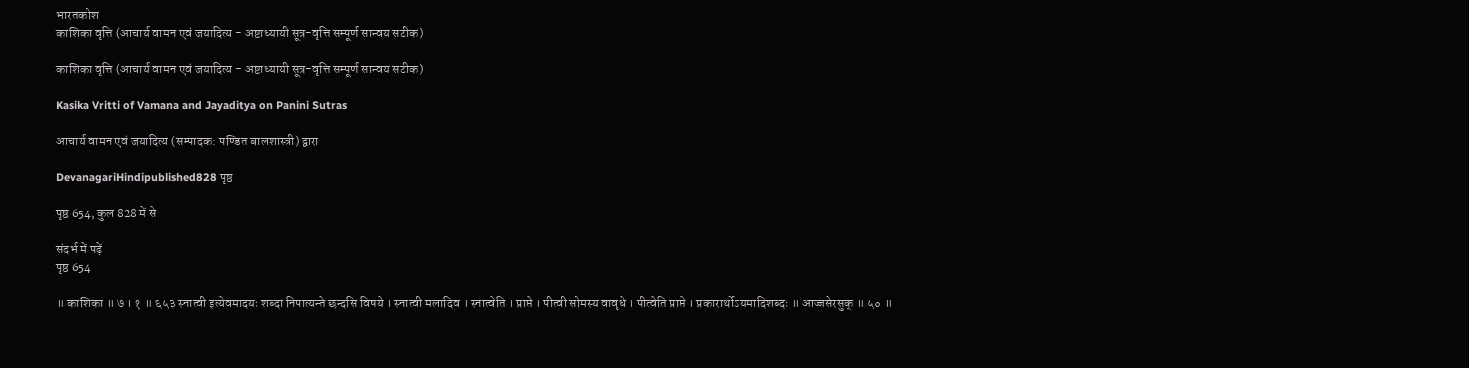भारतकोश
काशिका वृत्ति (आचार्य वामन एवं जयादित्य - अष्टाध्यायी सूत्र-वृत्ति सम्पूर्ण सान्वय सटीक)

काशिका वृत्ति (आचार्य वामन एवं जयादित्य - अष्टाध्यायी सूत्र-वृत्ति सम्पूर्ण सान्वय सटीक)

Kasika Vritti of Vamana and Jayaditya on Panini Sutras

आचार्य वामन एवं जयादित्य (सम्पादक: पण्डित बालशास्त्री) द्वारा

DevanagariHindipublished828 पृष्ठ

पृष्ठ 654, कुल 828 में से

संदर्भ में पढ़ें
पृष्ठ 654

॥ काशिका ॥ ७ । १ ॥ ६५३ स्नात्वी इत्येवमादयः शब्दा निपात्यन्ते छन्दसि विषये । स्नात्वी मलादिव । स्नात्वेति । प्राप्ते । पीत्वी सोमस्य वावृधे । पीत्वेति प्राप्ते । प्रकारार्थोऽयमादिशब्दः ॥ आज्जसेरसुक् ॥ ५० ॥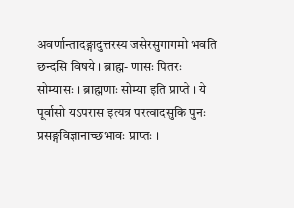अवर्णान्तादङ्गादुत्तरस्य जसेरसुगागमो भवति छन्दसि विषये । ब्राह्म- णासः पितरः सोम्यासः । ब्राह्मणाः सोम्या इति प्राप्ते । ये पूर्वासो यऽपरास इत्यत्र परत्वादसुकि पुनः प्रसङ्गविज्ञानाच्छभावः प्राप्तः ।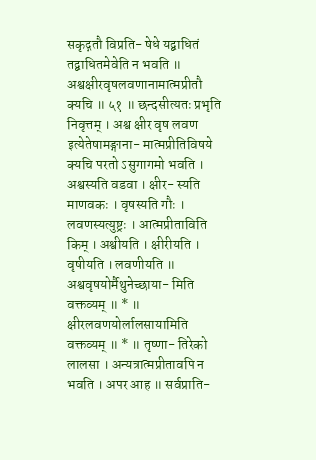सकृद्गतौ विप्रति- षेधे यद्बाधितं तद्बाधितमेवेति न भवति ॥ अश्वक्षीरवृषलवणानामात्मप्रीतौ क्यचि ॥ ५१ ॥ छन्दसीत्यतः प्रभृति निवृत्तम् । अश्व क्षीर वृष लवण इत्येतेषामङ्गाना- मात्मप्रीतिविषये क्यचि परतो ऽसुगागमो भवति । अश्वस्यति वडवा । क्षीर- स्यति माणवकः । वृषस्यति गौः । लवणस्यत्युष्ट्रः । आत्मप्रीताविति किम् । अश्वीयति । क्षीरीयति । वृषीयति । लवणीयति ॥ अश्ववृषयोर्मैथुनेच्छाया- मिति वक्तव्यम् ॥ * ॥ क्षीरलवणयोर्लालसायामिति वक्तव्यम् ॥ * ॥ तृष्णा- तिरेको लालसा । अन्यत्रात्मप्रीतावपि न भवति । अपर आह ॥ सर्वप्राति-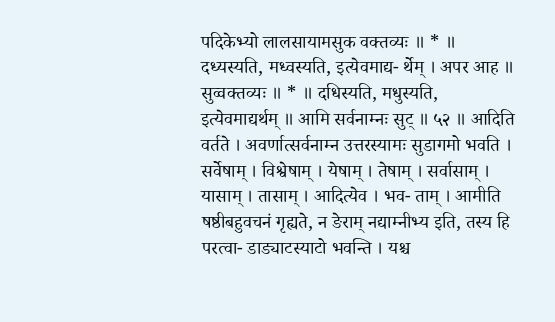पदिकेभ्यो लालसायामसुक वक्तव्यः ॥ * ॥ दध्यस्यति, मध्वस्यति, इत्येवमाद्य- र्थेम् । अपर आह ॥ सुव्वक्तव्यः ॥ * ॥ दधिस्यति, मधुस्यति, इत्येवमाद्यर्थम् ॥ आमि सर्वनाम्नः सुट् ॥ ५२ ॥ आदिति वर्तते । अवर्णात्सर्वनाम्न उत्तरस्यामः सुडागमो भवति । सर्वेषाम् । विश्वेषाम् । येषाम् । तेषाम् । सर्वासाम् । यासाम् । तासाम् । आदित्येव । भव- ताम् । आमीति षष्ठीबहुवचनं गृह्यते, न ङेराम् नद्याम्नीभ्य इति, तस्य हि परत्वा- डाड्याटस्याटो भवन्ति । यश्च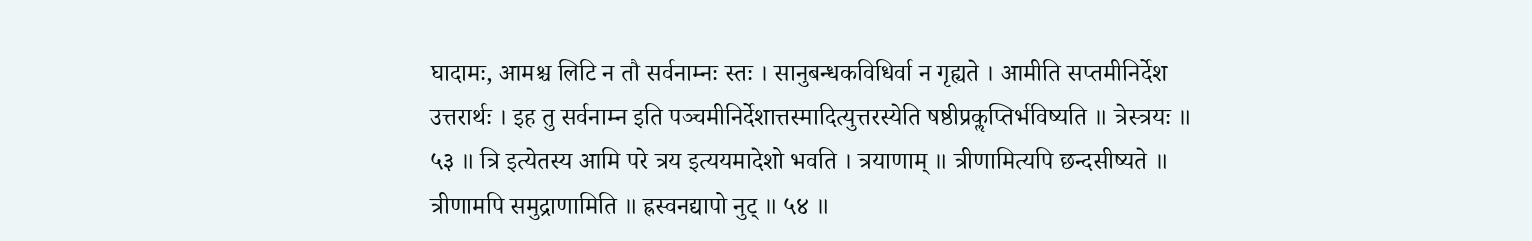घादामः, आमश्च लिटि न तौ सर्वनाम्नः स्तः । सानुबन्धकविधिर्वा न गृह्यते । आमीति सप्तमीनिर्देश उत्तरार्थः । इह तु सर्वनाम्न इति पञ्चमीनिर्देशात्तस्मादित्युत्तरस्येति षष्ठीप्रकॢप्तिर्भविष्यति ॥ त्रेस्त्रयः ॥ ५३ ॥ त्रि इत्येतस्य आमि परे त्रय इत्ययमादेशो भवति । त्रयाणाम् ॥ त्रीणामित्यपि छन्दसीष्यते ॥ त्रीणामपि समुद्राणामिति ॥ ह्रस्वनद्यापो नुट् ॥ ५४ ॥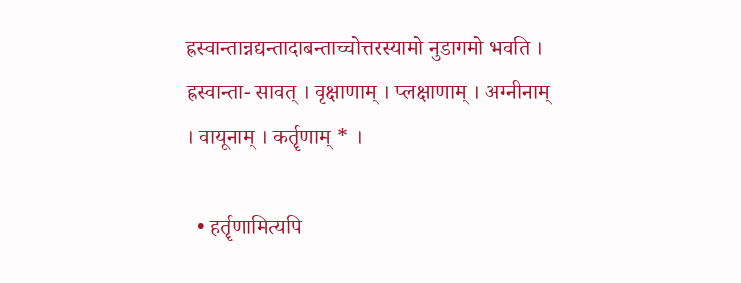ह्रस्वान्तान्नद्यन्तादाबन्ताच्चोत्तरस्यामो नुडागमो भवति । ह्रस्वान्ता- सावत् । वृक्षाणाम् । प्लक्षाणाम् । अग्नीनाम् । वायूनाम् । कर्तॄणाम् * ।

  • हर्तॄणामित्यपि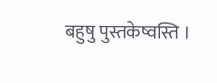बहुषु पुस्तकेष्वस्ति ।